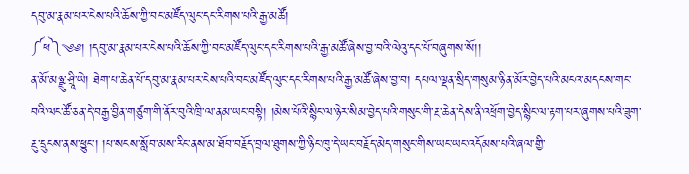དབུ་མ་རྣམ་པར་ངེས་པའི་ཆོས་ཀྱི་བང་མཛོད་ལུང་དང་རིགས་པའི་རྒྱ་མཚོ།
༼ཕ༽༄༅། །དབུ་མ་རྣམ་པར་ངེས་པའི་ཆོས་ཀྱི་བང་མཛོད་ལུང་དང་རིགས་པའི་རྒྱ་མཚོ་ཞེས་བྱ་བའི་ལེའུ་དང་པོ་བཞུགས་སོ།།
ན་མོ་མཉྫུ་ཤྲཱི་ཡེ། ཐེག་པ་ཆེན་པོ་དབུ་མ་རྣམ་པར་ངེས་པའི་བང་མཛོད་ལུང་དང་རིགས་པའི་རྒྱ་མཚོ་ཞེས་བྱ་བ། དཔལ་ལྡན་སྲིད་གསུམ་ཉིན་མོར་བྱེད་པའི་མངའ་མདངས་གང་བའི་ལང་ཚོ་ཅན་དེ་བརྒྱ་བྱིན་གཙུག་གི་ནོར་བུའི་ཁྲི་ལ་ནམ་ཡང་བསྟི། །མེས་པོའི་སྙིང་ལ་ཉེར་སིམ་བྱེད་པའི་གསུང་གི་རྔ་ཆེན་དེས་ནི་འཕྲོག་བྱེད་སྙིང་ལ་རྟག་པར་ཞུགས་པའི་ཟུག་རྔུ་དྲུངས་ནས་ཕྱུང་། །པ་སངས་སློབ་མས་རིང་ནས་མ་ཐོབ་བརྗོད་བྲལ་ཐུགས་ཀྱི་ཉིང་ཁུ་དེ་ཡང་བརྗོད་མེད་གསུང་གིས་ཡང་ཡང་འདོམས་པའི་ཞལ་གྱི་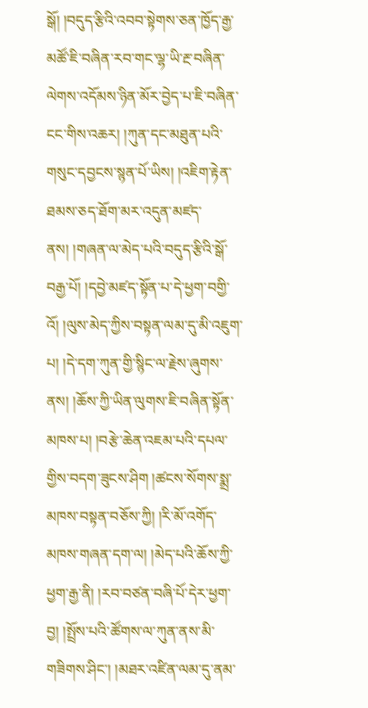སྒོ། །བདུད་རྩིའི་འབབ་སྟེགས་ཅན་ཁྱོད་རྒྱ་མཚོ་ཇི་བཞིན་རབ་གང་ལྷ་ཡི་རྔ་བཞིན་ལེགས་འདོམས་ཉིན་མོར་བྱེད་པ་ཇི་བཞིན་ངང་གིས་འཆར། །ཀུན་དང་མཐུན་པའི་གསུང་དབྱངས་སྙན་པོ་ཡིས། །འཇིག་རྟེན་ཐམས་ཅད་ཐོག་མར་འདུན་མཛད་ནས། །གཞན་ལ་མེད་པའི་བདུད་རྩིའི་སྒོ་བརྒྱ་པོ། །དབྱེ་མཛད་སྟོན་པ་དེ་ཕྱག་བགྱི་འོ། །ལུས་མེད་ཀྱིས་བསྟན་ལམ་དུ་མི་འཇུག་པ། །དེ་དག་ཀུན་གྱི་སྙིང་ལ་རྗེས་ཞུགས་ནས། །ཆོས་ཀྱི་ཡིན་ལུགས་ཇི་བཞིན་སྟོན་མཁས་པ། །བརྩེ་ཆེན་འཇམ་པའི་དཔལ་གྱིས་བདག་ཟུངས་ཤིག །ཚངས་སོགས་སྨྲ་མཁས་བསྟན་བཅོས་ཀྱི། །རི་མོ་འགོད་མཁས་གཞན་དག་ལ། །མེད་པའི་ཆོས་ཀྱི་ཕྱག་རྒྱ་ནི། །རབ་བཙན་བཞི་པོ་དེར་ཕྱག་བྱ། །སྤྲོས་པའི་ཚོགས་ལ་ཀུན་ནས་མི་གཟིགས་ཤིང་། །མཐར་འཛིན་ལམ་དུ་ནམ་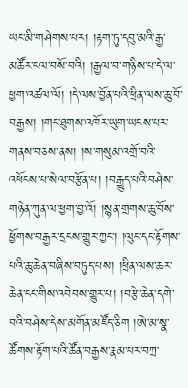ཡང་མི་གཤེགས་པར། །རྟག་ཏུ་དབུ་མའི་རྒྱ་མཚོར་ངལ་བསོ་བའི། །རྒྱལ་བ་གཉིས་པ་དེ་ལ་ཕྱག་འཚལ་ལོ། །དེ་ལས་བྱོན་པའི་ཕྲིན་ལས་ཆུ་བོ་བརྒྱས། །གང་ཐུགས་འཁོར་ཡུག་ཡངས་པར་གནས་བཅས་ནས། །ས་གསུམ་འགྲོ་བའི་འཕོངས་པ་སེལ་བརྩོན་པ། །བརྒྱུད་པའི་བཤེས་གཉེན་ཀུན་ལ་ཕྱག་བྱ་འོ། །སྙན་གྲགས་ཆུ་བོས་ཕྱོགས་བརྒྱར་དྲངས་གྱུར་ཀྱང་། །ལུང་དང་རྟོགས་པའི་ཆུ་ཆེན་བཞིས་བཏུད་པས། །ཕྲིན་ལས་ཆར་ཆེན་ངང་གིས་འབེབས་གྱུར་པ། །བརྩེ་ཆེན་དགེ་བའི་བཤེས་དེས་མགོན་མཛོད་ཅིག །ཨེ་མ་སྣ་ཚོགས་རྟོག་པའི་ཚོན་བརྒྱས་རྣམ་པར་བཀྲ་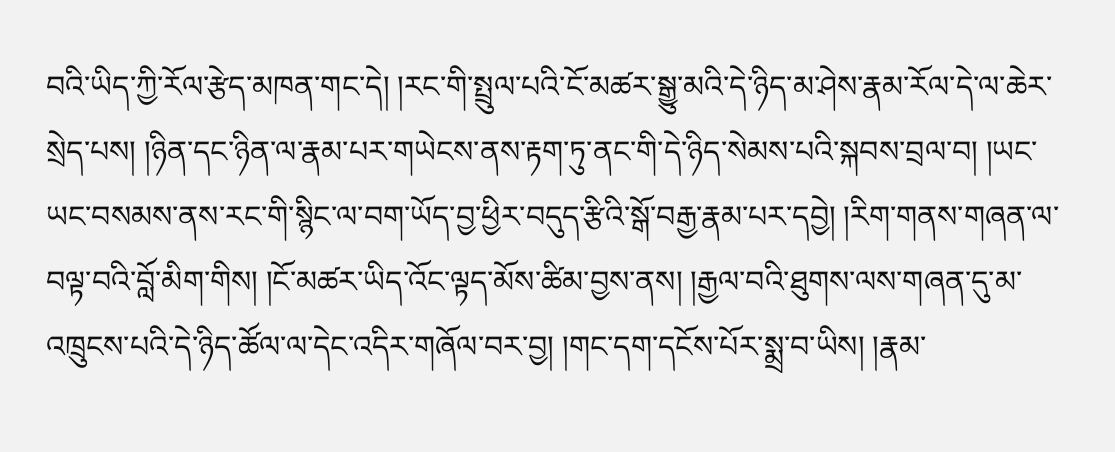བའི་ཡིད་ཀྱི་རོལ་རྩེད་མཁན་གང་དེ། །རང་གི་སྤྲུལ་པའི་ངོ་མཚར་སྒྱུ་མའི་དེ་ཉིད་མ་ཤེས་རྣམ་རོལ་དེ་ལ་ཆེར་སྲེད་པས། །ཉིན་དང་ཉིན་ལ་རྣམ་པར་གཡེངས་ནས་རྟག་ཏུ་ནང་གི་དེ་ཉིད་སེམས་པའི་སྐབས་བྲལ་བ། །ཡང་ཡང་བསམས་ནས་རང་གི་སྙིང་ལ་བག་ཡོད་བྱ་ཕྱིར་བདུད་རྩིའི་སྒོ་བརྒྱ་རྣམ་པར་དབྱེ། །རིག་གནས་གཞན་ལ་བལྟ་བའི་བློ་མིག་གིས། །ངོ་མཚར་ཡིད་འོང་ལྟད་མོས་ཚིམ་བྱས་ནས། །རྒྱལ་བའི་ཐུགས་ལས་གཞན་དུ་མ་འཁྲུངས་པའི་དེ་ཉིད་ཚོལ་ལ་དེང་འདིར་གཞོལ་བར་བྱ། །གང་དག་དངོས་པོར་སྨྲ་བ་ཡིས། །རྣམ་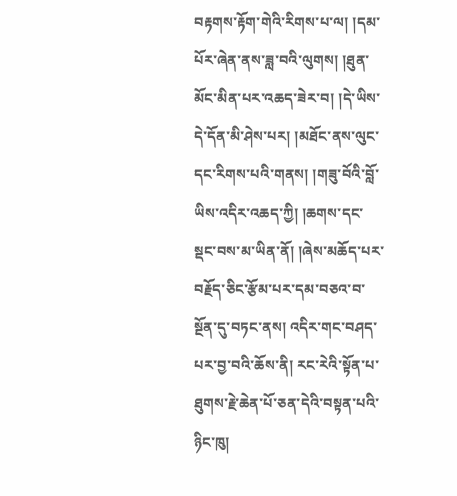བརྟགས་རྟོག་གེའི་རིགས་པ་ལ། །དམ་པོར་ཞེན་ནས་ཟླ་བའི་ལུགས། །ཐུན་མོང་མིན་པར་འཆད་ཟེར་བ། །དེ་ཡིས་དེ་དོན་མི་ཤེས་པར། །མཐོང་ནས་ལུང་དང་རིགས་པའི་གནས། །གཟུ་བོའི་བློ་ཡིས་འདིར་འཆད་ཀྱི། །ཆགས་དང་སྡང་བས་མ་ཡིན་ནོ། །ཞེས་མཆོད་པར་བརྗོད་ཅིང་རྩོམ་པར་དམ་བཅའ་བ་སྔོན་དུ་བཏང་ནས། འདིར་གང་བཤད་པར་བྱ་བའི་ཆོས་ནི། རང་རེའི་སྟོན་པ་ཐུགས་རྗེ་ཆེན་པོ་ཅན་དེའི་བསྟན་པའི་ཉིང་ཁུ།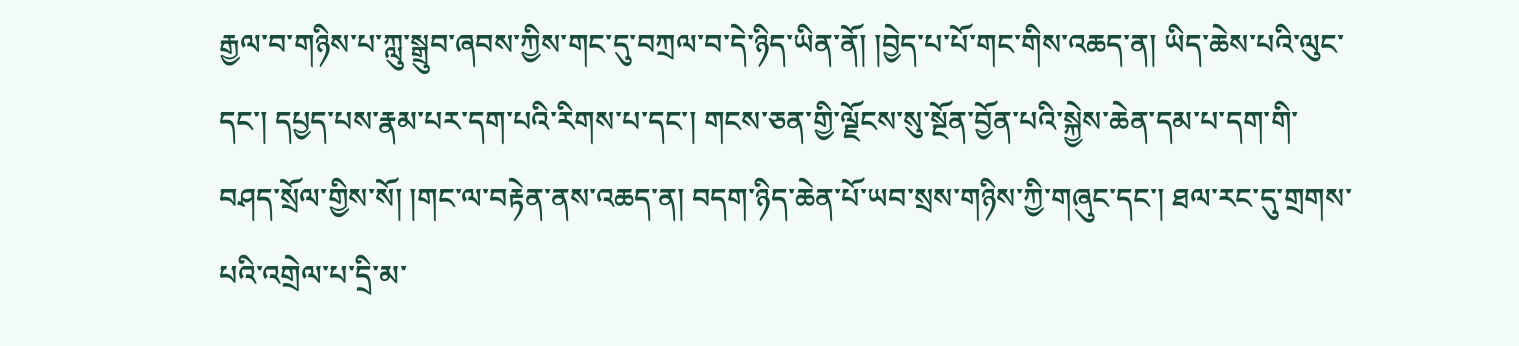རྒྱལ་བ་གཉིས་པ་ཀླུ་སྒྲུབ་ཞབས་ཀྱིས་གང་དུ་བཀྲལ་བ་དེ་ཉིད་ཡིན་ནོ། །བྱེད་པ་པོ་གང་གིས་འཆད་ན། ཡིད་ཆེས་པའི་ལུང་དང་། དཔྱད་པས་རྣམ་པར་དག་པའི་རིགས་པ་དང་། གངས་ཅན་གྱི་ལྗོངས་སུ་སྔོན་བྱོན་པའི་སྐྱེས་ཆེན་དམ་པ་དག་གི་བཤད་སྲོལ་གྱིས་སོ། །གང་ལ་བརྟེན་ནས་འཆད་ན། བདག་ཉིད་ཆེན་པོ་ཡབ་སྲས་གཉིས་ཀྱི་གཞུང་དང་། ཐལ་རང་དུ་གྲགས་པའི་འགྲེལ་པ་དྲི་མ་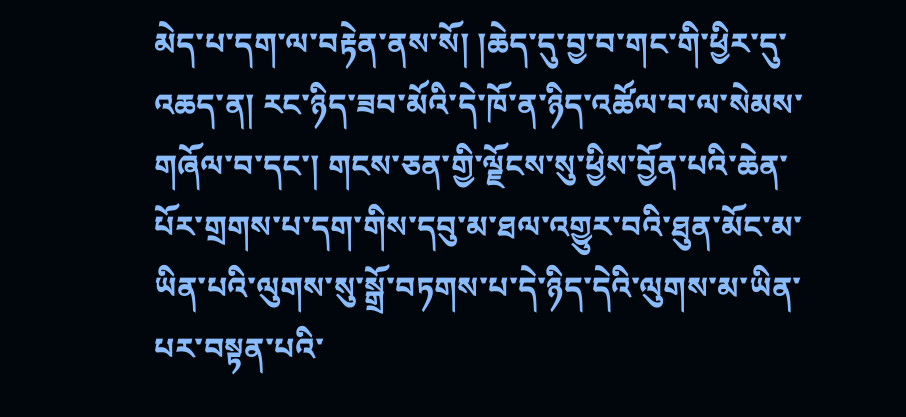མེད་པ་དག་ལ་བརྟེན་ནས་སོ། །ཆེད་དུ་བྱ་བ་གང་གི་ཕྱིར་དུ་འཆད་ན། རང་ཉིད་ཟབ་མོའི་དེ་ཁོ་ན་ཉིད་འཚོལ་བ་ལ་སེམས་གཞོལ་བ་དང་། གངས་ཅན་གྱི་ལྗོངས་སུ་ཕྱིས་བྱོན་པའི་ཆེན་པོར་གྲགས་པ་དག་གིས་དབུ་མ་ཐལ་འགྱུར་བའི་ཐུན་མོང་མ་ཡིན་པའི་ལུགས་སུ་སྒྲོ་བཏགས་པ་དེ་ཉིད་དེའི་ལུགས་མ་ཡིན་པར་བསྟན་པའི་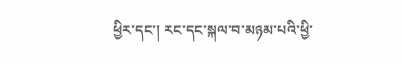ཕྱིར་དང་། རང་དང་སྐལ་བ་མཉམ་པའི་ཕྱི་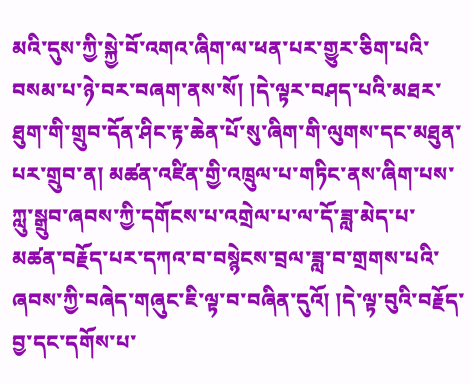མའི་དུས་ཀྱི་སྐྱེ་བོ་འགའ་ཞིག་ལ་ཕན་པར་གྱུར་ཅིག་པའི་བསམ་པ་ཉེ་བར་བཞག་ནས་སོ། །དེ་ལྟར་བཤད་པའི་མཐར་ཐུག་གི་གྲུབ་དོན་ཤིང་རྟ་ཆེན་པོ་སུ་ཞིག་གི་ལུགས་དང་མཐུན་པར་གྲུབ་ན། མཚན་འཛིན་གྱི་འཁྲུལ་པ་གཏིང་ནས་ཞིག་པས་ཀླུ་སྒྲུབ་ཞབས་ཀྱི་དགོངས་པ་འགྲེལ་པ་ལ་དོ་ཟླ་མེད་པ་མཚན་བརྗོད་པར་དཀའ་བ་བསྙེངས་བྲལ་ཟླ་བ་གྲགས་པའི་ཞབས་ཀྱི་བཞེད་གཞུང་ཇི་ལྟ་བ་བཞིན་དུའོ། །དེ་ལྟ་བུའི་བརྗོད་བྱ་དང་དགོས་པ་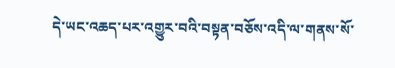དེ་ཡང་འཆད་པར་འགྱུར་བའི་བསྟན་བཅོས་འདི་ལ་གནས་སོ་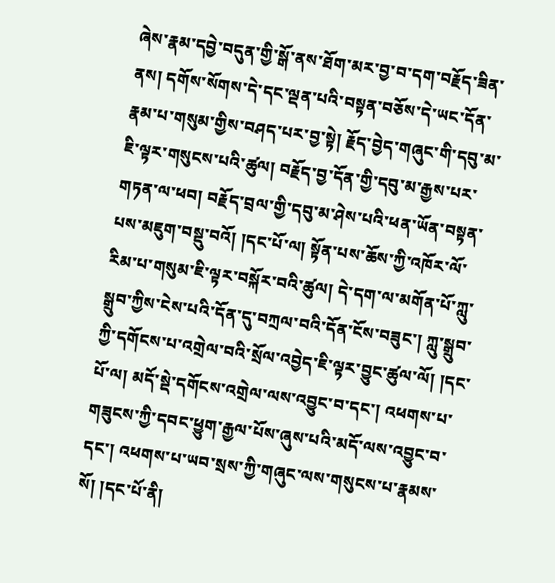ཞེས་རྣམ་དབྱེ་བདུན་གྱི་སྒོ་ནས་ཐོག་མར་བྱ་བ་དག་བརྗོད་ཟིན་ནས། དགོས་སོགས་དེ་དང་ལྡན་པའི་བསྟན་བཅོས་དེ་ཡང་དོན་རྣམ་པ་གསུམ་གྱིས་བཤད་པར་བྱ་སྟེ། རྗོད་བྱེད་གཞུང་གི་དབུ་མ་ཇི་ལྟར་གསུངས་པའི་ཚུལ། བརྗོད་བྱ་དོན་གྱི་དབུ་མ་རྒྱས་པར་གཏན་ལ་ཕབ། བརྗོད་བྲལ་གྱི་དབུ་མ་ཤེས་པའི་ཕན་ཡོན་བསྟན་པས་མཇུག་བསྡུ་བའོ། །དང་པོ་ལ། སྟོན་པས་ཆོས་ཀྱི་འཁོར་ལོ་རིམ་པ་གསུམ་ཇི་ལྟར་བསྐོར་བའི་ཚུལ། དེ་དག་ལ་མགོན་པོ་ཀླུ་སྒྲུབ་ཀྱིས་ངེས་པའི་དོན་དུ་བཀྲལ་བའི་དོན་ངོས་བཟུང་། ཀླུ་སྒྲུབ་ཀྱི་དགོངས་པ་འགྲེལ་བའི་སྲོལ་འབྱེད་ཇི་ལྟར་བྱུང་ཚུལ་ལོ། །དང་པོ་ལ། མདོ་སྡེ་དགོངས་འགྲེལ་ལས་འབྱུང་བ་དང་། འཕགས་པ་གཟུངས་ཀྱི་དབང་ཕྱུག་རྒྱལ་པོས་ཞུས་པའི་མདོ་ལས་འབྱུང་བ་དང་། འཕགས་པ་ཡབ་སྲས་ཀྱི་གཞུང་ལས་གསུངས་པ་རྣམས་སོ། །དང་པོ་ནི།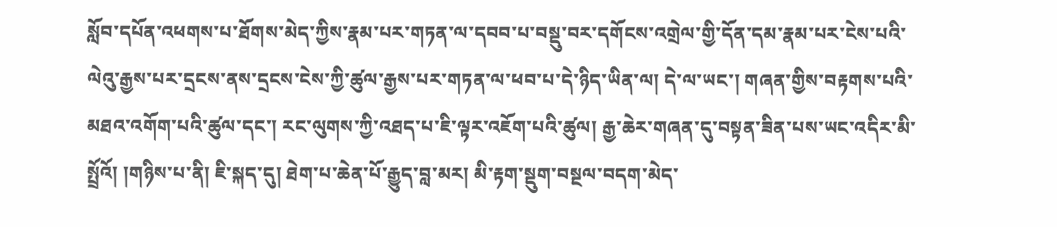སློབ་དཔོན་འཕགས་པ་ཐོགས་མེད་ཀྱིས་རྣམ་པར་གཏན་ལ་དབབ་པ་བསྡུ་བར་དགོངས་འགྲེལ་གྱི་དོན་དམ་རྣམ་པར་ངེས་པའི་ལེའུ་རྒྱས་པར་དྲངས་ནས་དྲངས་ངེས་ཀྱི་ཚུལ་རྒྱས་པར་གཏན་ལ་ཕབ་པ་དེ་ཉིད་ཡིན་ལ། དེ་ལ་ཡང་། གཞན་གྱིས་བརྟགས་པའི་མཐའ་འགོག་པའི་ཚུལ་དང་། རང་ལུགས་ཀྱི་འཐད་པ་ཇི་ལྟར་འཇོག་པའི་ཚུལ། རྒྱ་ཆེར་གཞན་དུ་བསྟན་ཟིན་པས་ཡང་འདིར་མི་སྤྲོའོ། །གཉིས་པ་ནི། ཇི་སྐད་དུ། ཐེག་པ་ཆེན་པོ་རྒྱུད་བླ་མར། མི་རྟག་སྡུག་བསྔལ་བདག་མེད་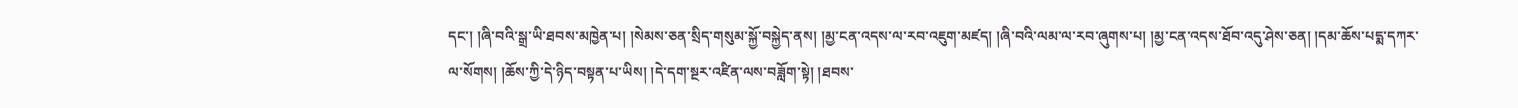དང་། །ཞི་བའི་སྒྲ་ཡི་ཐབས་མཁྱེན་པ། །སེམས་ཅན་སྲིད་གསུམ་སྐྱོ་བསྐྱེད་ནས། །མྱ་ངན་འདས་ལ་རབ་འཇུག་མཛད། །ཞི་བའི་ལམ་ལ་རབ་ཞུགས་པ། །མྱ་ངན་འདས་ཐོབ་འདུ་ཤེས་ཅན། །དམ་ཆོས་པདྨ་དཀར་ལ་སོགས། །ཆོས་ཀྱི་དེ་ཉིད་བསྟན་པ་ཡིས། །དེ་དག་སྔར་འཛིན་ལས་བཟློག་སྟེ། །ཐབས་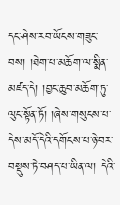དང་ཤེས་རབ་ཡོངས་གཟུང་བས། །ཐེག་པ་མཆོག་ལ་སྨིན་མཛད་དེ། །བྱང་ཆུབ་མཆོག་ཏུ་ལུང་སྟོན་ཏོ། །ཞེས་གསུངས་པ་དེས་མདོ་དེའི་དགོངས་པ་ཉེ་བར་བསྡུས་ཏེ་བཤད་པ་ཡིན་ལ། དེའི་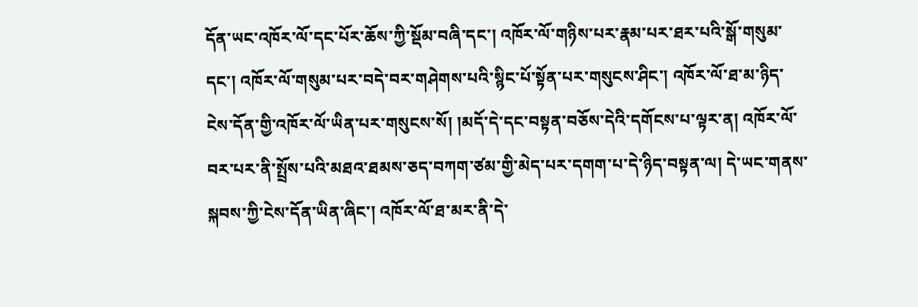དོན་ཡང་འཁོར་ལོ་དང་པོར་ཆོས་ཀྱི་སྡོམ་བཞི་དང་། འཁོར་ལོ་གཉིས་པར་རྣམ་པར་ཐར་པའི་སྒོ་གསུམ་དང་། འཁོར་ལོ་གསུམ་པར་བདེ་བར་གཤེགས་པའི་སྙིང་པོ་སྟོན་པར་གསུངས་ཤིང་། འཁོར་ལོ་ཐ་མ་ཉིད་ངེས་དོན་གྱི་འཁོར་ལོ་ཡིན་པར་གསུངས་སོ། །མདོ་དེ་དང་བསྟན་བཅོས་དེའི་དགོངས་པ་ལྟར་ན། འཁོར་ལོ་བར་པར་ནི་སྤྲོས་པའི་མཐའ་ཐམས་ཅད་བཀག་ཙམ་གྱི་མེད་པར་དགག་པ་དེ་ཉིད་བསྟན་ལ། དེ་ཡང་གནས་སྐབས་ཀྱི་ངེས་དོན་ཡིན་ཞིང་། འཁོར་ལོ་ཐ་མར་ནི་དེ་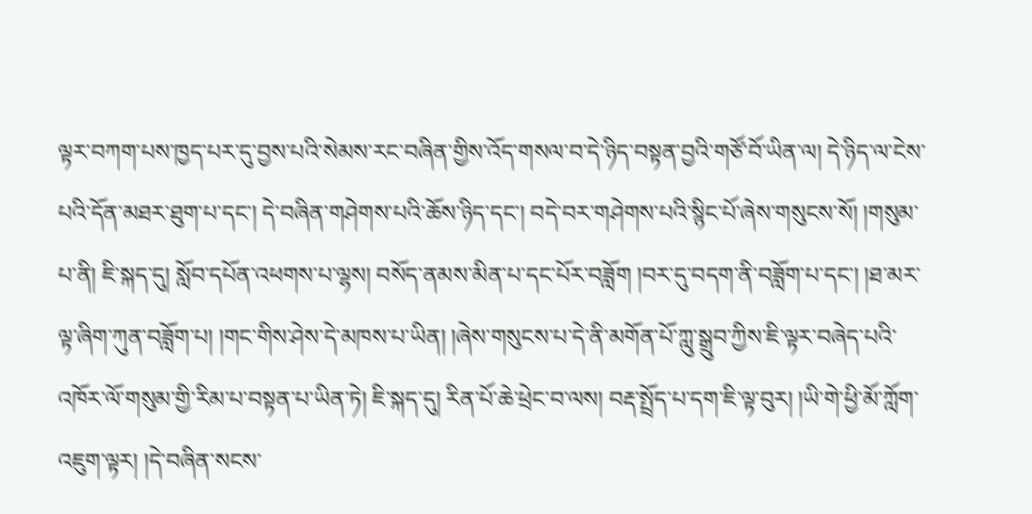ལྟར་བཀག་པས་ཁྱད་པར་དུ་བྱས་པའི་སེམས་རང་བཞིན་གྱིས་འོད་གསལ་བ་དེ་ཉིད་བསྟན་བྱའི་གཙོ་བོ་ཡིན་ལ། དེ་ཉིད་ལ་ངེས་པའི་དོན་མཐར་ཐུག་པ་དང་། དེ་བཞིན་གཤེགས་པའི་ཆོས་ཉིད་དང་། བདེ་བར་གཤེགས་པའི་སྙིང་པོ་ཞེས་གསུངས་སོ། །གསུམ་པ་ནི། ཇི་སྐད་དུ། སློབ་དཔོན་འཕགས་པ་ལྷས། བསོད་ནམས་མིན་པ་དང་པོར་བཟློག །བར་དུ་བདག་ནི་བཟློག་པ་དང་། །ཐ་མར་ལྟ་ཞིག་ཀུན་བཟློག་པ། །གང་གིས་ཤེས་དེ་མཁས་པ་ཡིན། །ཞེས་གསུངས་པ་དེ་ནི་མགོན་པོ་ཀླུ་སྒྲུབ་ཀྱིས་ཇི་ལྟར་བཞེད་པའི་འཁོར་ལོ་གསུམ་གྱི་རིམ་པ་བསྟན་པ་ཡིན་ཏེ། ཇི་སྐད་དུ། རིན་པོ་ཆེ་ཕྲེང་བ་ལས། བརྡ་སྤྲོད་པ་དག་ཇི་ལྟ་བུར། །ཡི་གེ་ཕྱི་མོ་ཀློག་འཇུག་ལྟར། །དེ་བཞིན་སངས་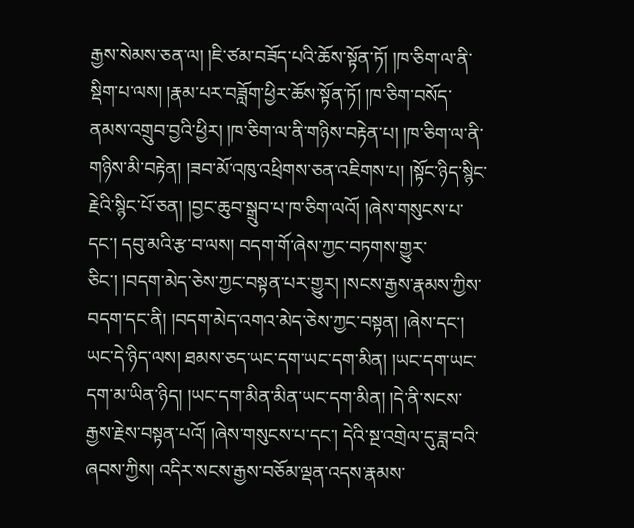རྒྱས་སེམས་ཅན་ལ། །ཇི་ཙམ་བཟོད་པའི་ཆོས་སྟོན་ཏོ། །ཁ་ཅིག་ལ་ནི་སྡིག་པ་ལས། །རྣམ་པར་བཟློག་ཕྱིར་ཆོས་སྟོན་ཏོ། །ཁ་ཅིག་བསོད་ནམས་འགྲུབ་བྱའི་ཕྱིར། །ཁ་ཅིག་ལ་ནི་གཉིས་བརྟེན་པ། །ཁ་ཅིག་ལ་ནི་གཉིས་མི་བརྟེན། །ཟབ་མོ་འཁུ་འཕྲིགས་ཅན་འཇིགས་པ། །སྟོང་ཉིད་སྙིང་རྗེའི་སྙིང་པོ་ཅན། །བྱང་ཆུབ་སྒྲུབ་པ་ཁ་ཅིག་ལའོ། །ཞེས་གསུངས་པ་དང་། དབུ་མའི་རྩ་བ་ལས། བདག་གོ་ཞེས་ཀྱང་བཏགས་གྱུར་ཅིང་། །བདག་མེད་ཅེས་ཀྱང་བསྟན་པར་གྱུར། །སངས་རྒྱས་རྣམས་ཀྱིས་བདག་དང་ནི། །བདག་མེད་འགའ་མེད་ཅེས་ཀྱང་བསྟན། །ཞེས་དང་། ཡང་དེ་ཉིད་ལས། ཐམས་ཅད་ཡང་དག་ཡང་དག་མིན། །ཡང་དག་ཡང་དག་མ་ཡིན་ཉིད། །ཡང་དག་མིན་མིན་ཡང་དག་མིན། །དེ་ནི་སངས་རྒྱས་རྗེས་བསྟན་པའོ། །ཞེས་གསུངས་པ་དང་། དེའི་སྔ་འགྲེལ་དུ་ཟླ་བའི་ཞབས་ཀྱིས། འདིར་སངས་རྒྱས་བཅོམ་ལྡན་འདས་རྣམས་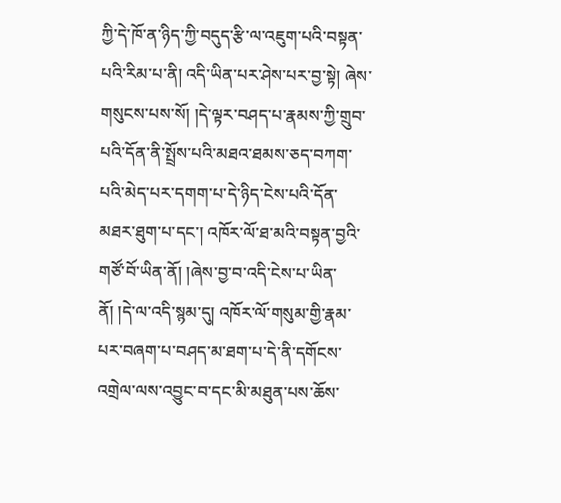ཀྱི་དེ་ཁོ་ན་ཉིད་ཀྱི་བདུད་རྩི་ལ་འཇུག་པའི་བསྟན་པའི་རིམ་པ་ནི། འདི་ཡིན་པར་ཤེས་པར་བྱ་སྟེ། ཞེས་གསུངས་པས་སོ། །དེ་ལྟར་བཤད་པ་རྣམས་ཀྱི་གྲུབ་པའི་དོན་ནི་སྤྲོས་པའི་མཐའ་ཐམས་ཅད་བཀག་པའི་མེད་པར་དགག་པ་དེ་ཉིད་ངེས་པའི་དོན་མཐར་ཐུག་པ་དང་། འཁོར་ལོ་ཐ་མའི་བསྟན་བྱའི་གཙོ་བོ་ཡིན་ནོ། །ཞེས་བྱ་བ་འདི་ངེས་པ་ཡིན་ནོ། །དེ་ལ་འདི་སྙམ་དུ། འཁོར་ལོ་གསུམ་གྱི་རྣམ་པར་བཞག་པ་བཤད་མ་ཐག་པ་དེ་ནི་དགོངས་འགྲེལ་ལས་འབྱུང་བ་དང་མི་མཐུན་པས་ཆོས་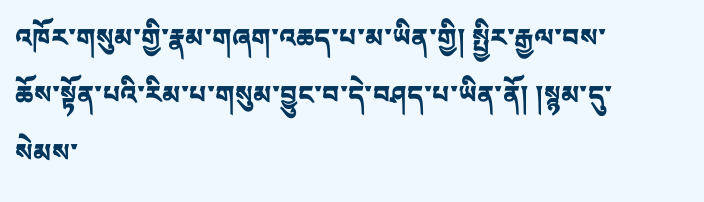འཁོར་གསུམ་གྱི་རྣམ་གཞག་འཆད་པ་མ་ཡིན་གྱི། སྤྱིར་རྒྱལ་བས་ཆོས་སྟོན་པའི་རིམ་པ་གསུམ་བྱུང་བ་དེ་བཤད་པ་ཡིན་ནོ། །སྙམ་དུ་སེམས་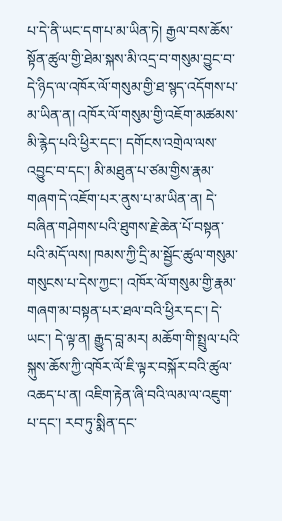པ་དེ་ནི་ཡང་དག་པ་མ་ཡིན་ཏེ། རྒྱལ་བས་ཆོས་སྟོན་ཚུལ་གྱི་ཐེམ་སྐས་མི་འདྲ་བ་གསུམ་བྱུང་བ་དེ་ཉིད་ལ་འཁོར་ལོ་གསུམ་གྱི་ཐ་སྙད་འདོགས་པ་མ་ཡིན་ན། འཁོར་ལོ་གསུམ་གྱི་འཇོག་མཚམས་མི་རྙེད་པའི་ཕྱིར་དང་། དགོངས་འགྲེལ་ལས་འབྱུང་བ་དང་། མི་མཐུན་པ་ཙམ་གྱིས་རྣམ་གཞག་དེ་འཇོག་པར་ནུས་པ་མ་ཡིན་ན། དེ་བཞིན་གཤེགས་པའི་ཐུགས་རྗེ་ཆེན་པོ་བསྟན་པའི་མདོ་ལས། ཁམས་ཀྱི་དྲི་མ་སྦྱོང་ཚུལ་གསུམ་གསུངས་པ་དེས་ཀྱང་། འཁོར་ལོ་གསུམ་གྱི་རྣམ་གཞག་མ་བསྟན་པར་ཐལ་བའི་ཕྱིར་དང་། དེ་ཡང་། དེ་ལྟ་ན། རྒྱུད་བླ་མར། མཆོག་གི་སྤྲུལ་པའི་སྐུས་ཆོས་ཀྱི་འཁོར་ལོ་ཇི་ལྟར་བསྐོར་བའི་ཚུལ་འཆད་པ་ན། འཇིག་རྟེན་ཞི་བའི་ལམ་ལ་འཇུག་པ་དང་། རབ་ཏུ་སྨིན་དང་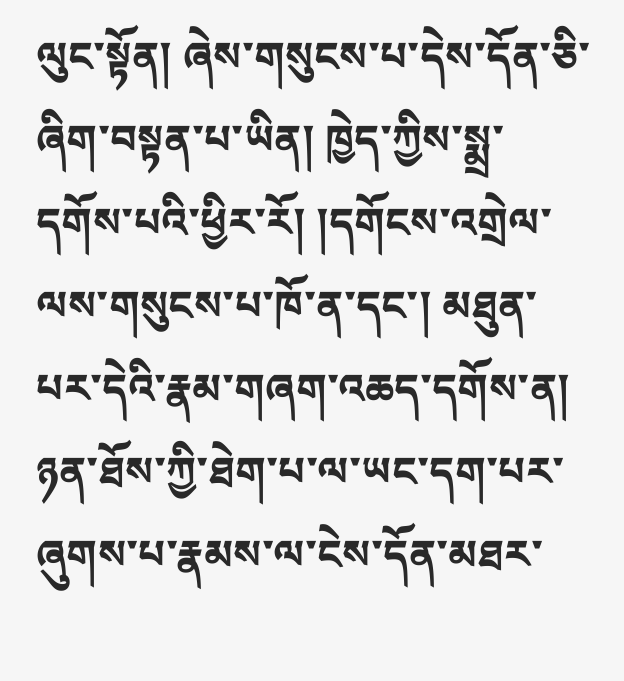ལུང་སྟོན། ཞེས་གསུངས་པ་དེས་དོན་ཅི་ཞིག་བསྟན་པ་ཡིན། ཁྱེད་ཀྱིས་སྨྲ་དགོས་པའི་ཕྱིར་རོ། །དགོངས་འགྲེལ་ལས་གསུངས་པ་ཁོ་ན་དང་། མཐུན་པར་དེའི་རྣམ་གཞག་འཆད་དགོས་ན། ཉན་ཐོས་ཀྱི་ཐེག་པ་ལ་ཡང་དག་པར་ཞུགས་པ་རྣམས་ལ་ངེས་དོན་མཐར་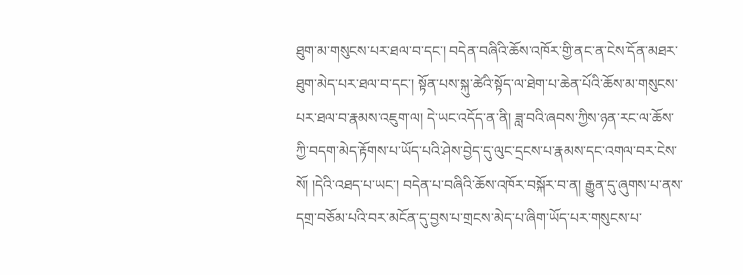ཐུག་མ་གསུངས་པར་ཐལ་བ་དང་། བདེན་བཞིའི་ཆོས་འཁོར་གྱི་ནང་ན་ངེས་དོན་མཐར་ཐུག་མེད་པར་ཐལ་བ་དང་། སྟོན་པས་སྐུ་ཚེའི་སྟོད་ལ་ཐེག་པ་ཆེན་པོའི་ཆོས་མ་གསུངས་པར་ཐལ་བ་རྣམས་འཇུག་ལ། དེ་ཡང་འདོད་ན་ནི། ཟླ་བའི་ཞབས་ཀྱིས་ཉན་རང་ལ་ཆོས་ཀྱི་བདག་མེད་རྟོགས་པ་ཡོད་པའི་ཤེས་བྱེད་དུ་ལུང་དྲངས་པ་རྣམས་དང་འགལ་བར་ངེས་སོ། །དེའི་འཐད་པ་ཡང་། བདེན་པ་བཞིའི་ཆོས་འཁོར་བསྐོར་བ་ན། རྒྱུན་དུ་ཞུགས་པ་ནས་དགྲ་བཅོམ་པའི་བར་མངོན་དུ་བྱས་པ་གྲངས་མེད་པ་ཞིག་ཡོད་པར་གསུངས་པ་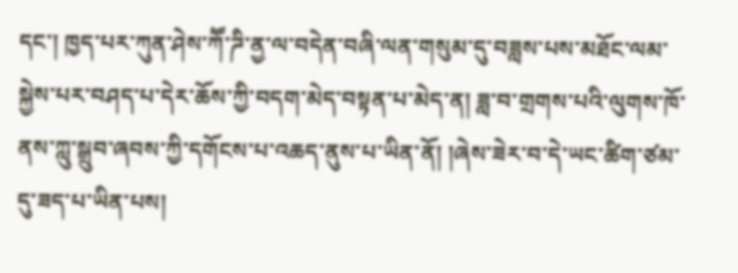དང་། ཁྱད་པར་ཀུན་ཤེས་ཀཽ་ཌི་ནྱ་ལ་བདེན་བཞི་ལན་གསུམ་དུ་བཟླས་པས་མཐོང་ལམ་སྐྱེས་པར་བཤད་པ་དེར་ཆོས་ཀྱི་བདག་མེད་བསྟན་པ་མེད་ན། ཟླ་བ་གྲགས་པའི་ལུགས་ཁོ་ནས་ཀླུ་སྒྲུབ་ཞབས་ཀྱི་དགོངས་པ་འཆད་ནུས་པ་ཡིན་ནོ། །ཞེས་ཟེར་བ་དེ་ཡང་ཚིག་ཙམ་དུ་ཟད་པ་ཡིན་པས།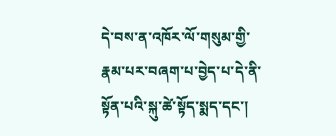དེ་བས་ན་འཁོར་ལོ་གསུམ་གྱི་རྣམ་པར་བཞག་པ་བྱེད་པ་དེ་ནི་སྟོན་པའི་སྐུ་ཚེ་སྟོད་སྨད་དང་།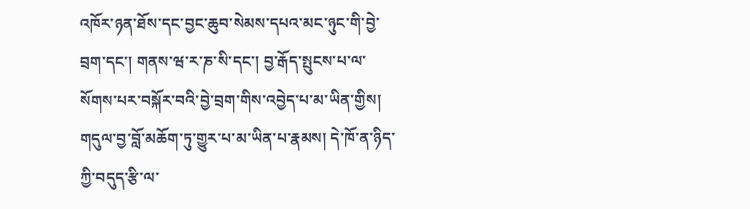འཁོར་ཉན་ཐོས་དང་བྱང་ཆུབ་སེམས་དཔའ་མང་ཉུང་གི་བྱེ་བྲག་དང་། གནས་ཝ་ར་ཎ་སི་དང་། བྱ་རྒོད་སྤུངས་པ་ལ་སོགས་པར་བསྐོར་བའི་བྱེ་བྲག་གིས་འབྱེད་པ་མ་ཡིན་གྱིས། གདུལ་བྱ་བློ་མཆོག་ཏུ་གྱུར་པ་མ་ཡིན་པ་རྣམས། དེ་ཁོ་ན་ཉིད་ཀྱི་བདུད་རྩི་ལ་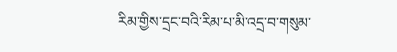རིམ་གྱིས་དྲང་བའི་རིམ་པ་མི་འདྲ་བ་གསུམ་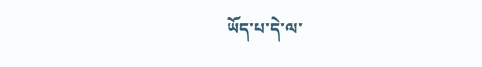ཡོད་པ་དེ་ལ་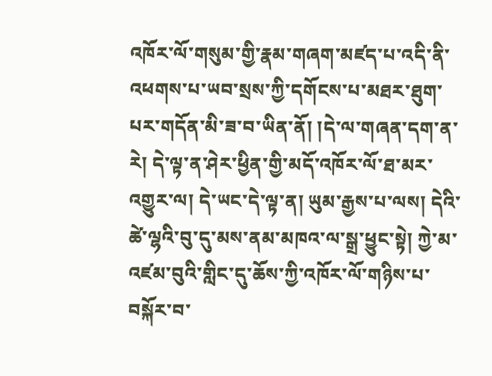འཁོར་ལོ་གསུམ་གྱི་རྣམ་གཞག་མཛད་པ་འདི་ནི་འཕགས་པ་ཡབ་སྲས་ཀྱི་དགོངས་པ་མཐར་ཐུག་པར་གདོན་མི་ཟ་བ་ཡིན་ནོ། །དེ་ལ་གཞན་དག་ན་རེ། དེ་ལྟ་ན་ཤེར་ཕྱིན་གྱི་མདོ་འཁོར་ལོ་ཐ་མར་འགྱུར་ལ། དེ་ཡང་དེ་ལྟ་ན། ཡུམ་རྒྱས་པ་ལས། དེའི་ཚེ་ལྷའི་བུ་དུ་མས་ནམ་མཁའ་ལ་སྒྲ་ཕྱུང་སྟེ། ཀྱེ་མ་འཛམ་བུའི་གླིང་དུ་ཆོས་ཀྱི་འཁོར་ལོ་གཉིས་པ་བསྐོར་བ་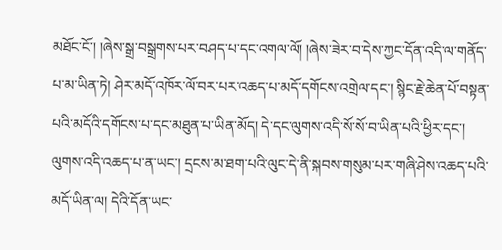མཐོང་ངོ་། །ཞེས་སྒྲ་བསྒྲགས་པར་བཤད་པ་དང་འགལ་ལོ། །ཞེས་ཟེར་བ་དེས་ཀྱང་དོན་འདི་ལ་གནོད་པ་མ་ཡིན་ཏེ། ཤེར་མདོ་འཁོར་ལོ་བར་པར་འཆད་པ་མདོ་དགོངས་འགྲེལ་དང་། སྙིང་རྗེ་ཆེན་པོ་བསྟན་པའི་མདོའི་དགོངས་པ་དང་མཐུན་པ་ཡིན་མོད། དེ་དང་ལུགས་འདི་སོ་སོ་བ་ཡིན་པའི་ཕྱིར་དང་། ལུགས་འདི་འཆད་པ་ན་ཡང་། དྲངས་མ་ཐག་པའི་ལུང་དེ་ནི་སྐབས་གསུམ་པར་གཞི་ཤེས་འཆད་པའི་མདོ་ཡིན་ལ། དེའི་དོན་ཡང་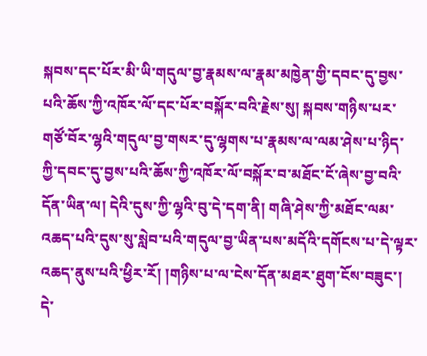སྐབས་དང་པོར་མི་ཡི་གདུལ་བྱ་རྣམས་ལ་རྣམ་མཁྱེན་གྱི་དབང་དུ་བྱས་པའི་ཆོས་ཀྱི་འཁོར་ལོ་དང་པོར་བསྐོར་བའི་རྗེས་སུ། སྐབས་གཉིས་པར་གཙོ་བོར་ལྷའི་གདུལ་བྱ་གསར་དུ་ལྷགས་པ་རྣམས་ལ་ལམ་ཤེས་པ་ཉིད་ཀྱི་དབང་དུ་བྱས་པའི་ཆོས་ཀྱི་འཁོར་ལོ་བསྐོར་བ་མཐོང་ངོ་ཞེས་བྱ་བའི་དོན་ཡིན་ལ། དེའི་དུས་ཀྱི་ལྷའི་བུ་དེ་དག་ནི། གཞི་ཤེས་ཀྱི་མཐོང་ལམ་འཆད་པའི་དུས་སུ་སླེབ་པའི་གདུལ་བྱ་ཡིན་པས་མདོའི་དགོངས་པ་དེ་ལྟར་འཆད་ནུས་པའི་ཕྱིར་རོ། །གཉིས་པ་ལ་ངེས་དོན་མཐར་ཐུག་ངོས་བཟུང་། དེ་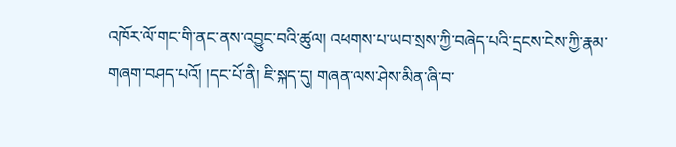འཁོར་ལོ་གང་གི་ནང་ནས་འབྱུང་བའི་ཚུལ། འཕགས་པ་ཡབ་སྲས་ཀྱི་བཞེད་པའི་དྲངས་ངེས་ཀྱི་རྣམ་གཞག་བཤད་པའོ། །དང་པོ་ནི། ཇི་སྐད་དུ། གཞན་ལས་ཤེས་མིན་ཞི་བ་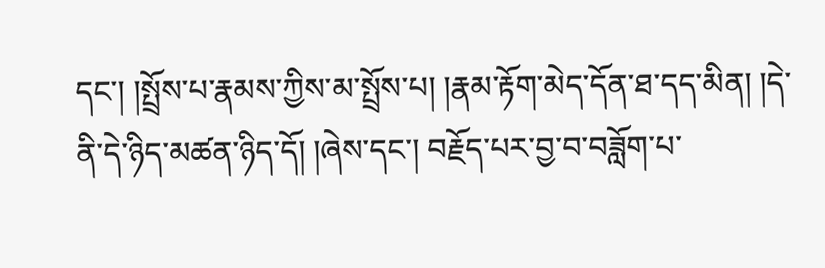དང་། །སྤྲོས་པ་རྣམས་ཀྱིས་མ་སྤྲོས་པ། །རྣམ་རྟོག་མེད་དོན་ཐ་དད་མིན། །དེ་ནི་དེ་ཉིད་མཚན་ཉིད་དོ། །ཞེས་དང་། བརྗོད་པར་བྱ་བ་བཟློག་པ་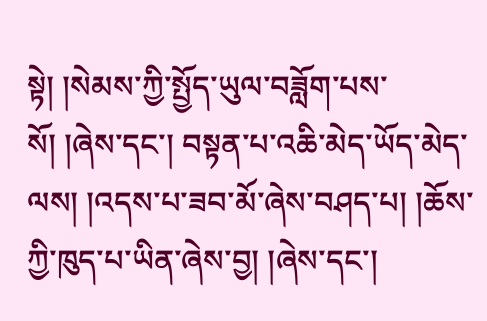སྟེ། །སེམས་ཀྱི་སྤྱོད་ཡུལ་བཟློག་པས་སོ། །ཞེས་དང་། བསྟན་པ་འཆི་མེད་ཡོད་མེད་ལས། །འདས་པ་ཟབ་མོ་ཞེས་བཤད་པ། །ཆོས་ཀྱི་ཁུད་པ་ཡིན་ཞེས་བྱ། །ཞེས་དང་།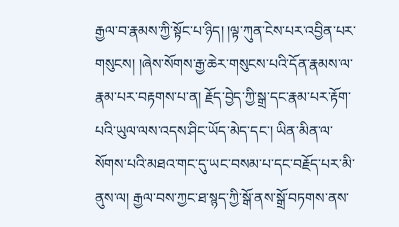རྒྱལ་བ་རྣམས་ཀྱི་སྟོང་པ་ཉིད། །ལྟ་ཀུན་ངེས་པར་འབྱིན་པར་གསུངས། །ཞེས་སོགས་རྒྱ་ཆེར་གསུངས་པའི་དོན་རྣམས་ལ་རྣམ་པར་བརྟགས་པ་ན། རྗོད་བྱེད་ཀྱི་སྒྲ་དང་རྣམ་པར་རྟོག་པའི་ཡུལ་ལས་འདས་ཤིང་ཡོད་མེད་དང་། ཡིན་མིན་ལ་སོགས་པའི་མཐའ་གང་དུ་ཡང་བསམ་པ་དང་བརྗོད་པར་མི་ནུས་ལ། རྒྱལ་བས་ཀྱང་ཐ་སྙད་ཀྱི་སྒོ་ནས་སྒྲོ་བཏགས་ནས་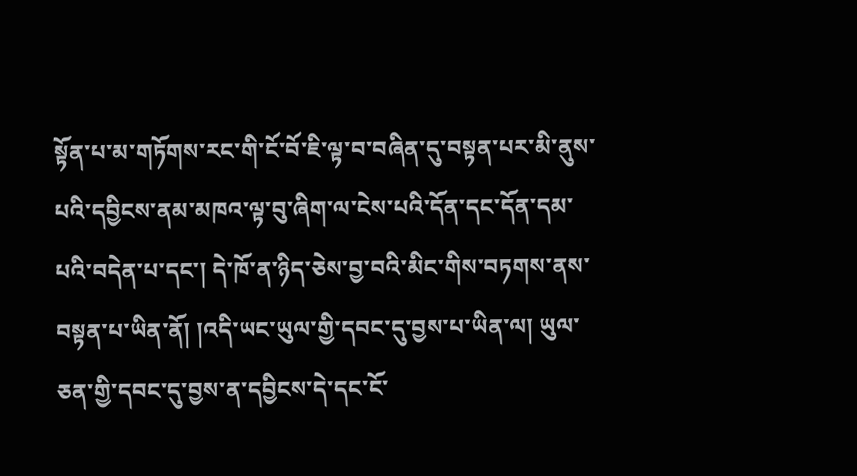སྟོན་པ་མ་གཏོགས་རང་གི་ངོ་བོ་ཇི་ལྟ་བ་བཞིན་དུ་བསྟན་པར་མི་ནུས་པའི་དབྱིངས་ནམ་མཁའ་ལྟ་བུ་ཞིག་ལ་ངེས་པའི་དོན་དང་དོན་དམ་པའི་བདེན་པ་དང་། དེ་ཁོ་ན་ཉིད་ཅེས་བྱ་བའི་མིང་གིས་བཏགས་ནས་བསྟན་པ་ཡིན་ནོ། །འདི་ཡང་ཡུལ་གྱི་དབང་དུ་བྱས་པ་ཡིན་ལ། ཡུལ་ཅན་གྱི་དབང་དུ་བྱས་ན་དབྱིངས་དེ་དང་ངོ་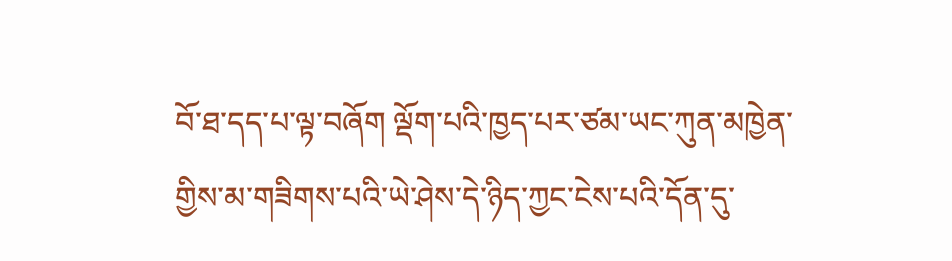བོ་ཐ་དད་པ་ལྟ་བཞོག ལྡོག་པའི་ཁྱད་པར་ཙམ་ཡང་ཀུན་མཁྱེན་གྱིས་མ་གཟིགས་པའི་ཡེ་ཤེས་དེ་ཉིད་ཀྱང་ངེས་པའི་དོན་དུ་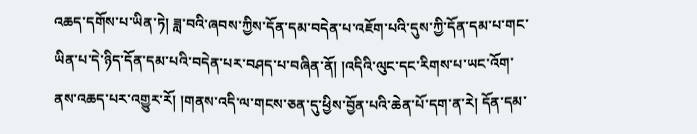འཆད་དགོས་པ་ཡིན་ཏེ། ཟླ་བའི་ཞབས་ཀྱིས་དོན་དམ་བདེན་པ་འཇོག་པའི་དུས་ཀྱི་དོན་དམ་པ་གང་ཡིན་པ་དེ་ཉིད་དོན་དམ་པའི་བདེན་པར་བཤད་པ་བཞིན་ནོ། །འདིའི་ལུང་དང་རིགས་པ་ཡང་འོག་ནས་འཆད་པར་འགྱུར་རོ། །གནས་འདི་ལ་གངས་ཅན་དུ་ཕྱིས་བྱོན་པའི་ཆེན་པོ་དག་ན་རེ། དོན་དམ་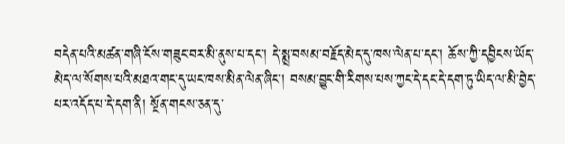བདེན་པའི་མཚན་གཞི་ངོས་གཟུང་བར་མི་ནུས་པ་དང་། དེ་སྨྲ་བསམ་བརྗོད་མེད་དུ་ཁས་ལེན་པ་དང་། ཆོས་ཀྱི་དབྱིངས་ཡོད་མེད་ལ་སོགས་པའི་མཐའ་གང་དུ་ཡང་ཁས་མིན་ལེན་ཞིང་། བསམ་བྱུང་གི་རིགས་པས་ཀྱང་དེ་དང་དེ་དག་ཏུ་ཡིད་ལ་མི་བྱེད་པར་འདོད་པ་དེ་དག་ནི། སྔོན་གངས་ཅན་དུ་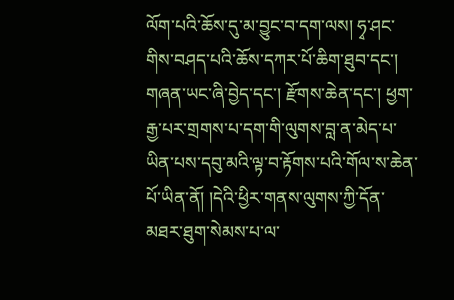ལོག་པའི་ཆོས་དུ་མ་བྱུང་བ་དག་ལས། ཧྭ་ཤང་གིས་བཤད་པའི་ཆོས་དཀར་པོ་ཆིག་ཐུབ་དང་། གཞན་ཡང་ཞི་བྱེད་དང་། རྫོགས་ཆེན་དང་། ཕྱག་རྒྱ་པར་གྲགས་པ་དག་གི་ལུགས་བླ་ན་མེད་པ་ཡིན་པས་དབུ་མའི་ལྟ་བ་རྟོགས་པའི་གོལ་ས་ཆེན་པོ་ཡིན་ནོ། །དེའི་ཕྱིར་གནས་ལུགས་ཀྱི་དོན་མཐར་ཐུག་སེམས་པ་ལ་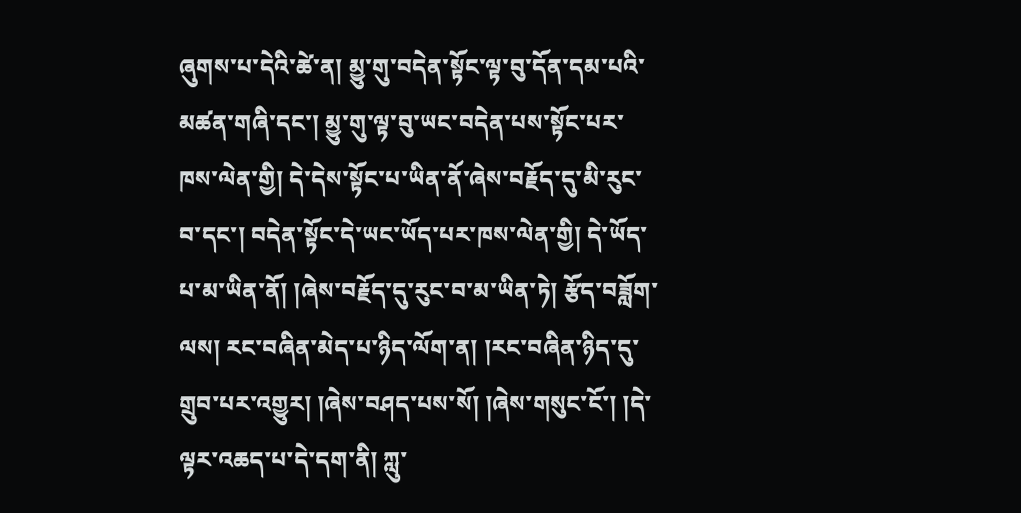ཞུགས་པ་དེའི་ཚེ་ན། མྱུ་གུ་བདེན་སྟོང་ལྟ་བུ་དོན་དམ་པའི་མཚན་གཞི་དང་། མྱུ་གུ་ལྟ་བུ་ཡང་བདེན་པས་སྟོང་པར་ཁས་ལེན་གྱི། དེ་དེས་སྟོང་པ་ཡིན་ནོ་ཞེས་བརྗོད་དུ་མི་རུང་བ་དང་། བདེན་སྟོང་དེ་ཡང་ཡོད་པར་ཁས་ལེན་གྱི། དེ་ཡོད་པ་མ་ཡིན་ནོ། །ཞེས་བརྗོད་དུ་རུང་བ་མ་ཡིན་ཏེ། རྩོད་བཟློག་ལས། རང་བཞིན་མེད་པ་ཉིད་ལོག་ན། །རང་བཞིན་ཉིད་དུ་གྲུབ་པར་འགྱུར། །ཞེས་བཤད་པས་སོ། །ཞེས་གསུང་ངོ་། །དེ་ལྟར་འཆད་པ་དེ་དག་ནི། ཀླུ་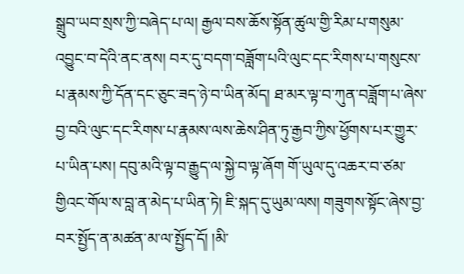སྒྲུབ་ཡབ་སྲས་ཀྱི་བཞེད་པ་ལ། རྒྱལ་བས་ཆོས་སྟོན་ཚུལ་གྱི་རིམ་པ་གསུམ་འབྱུང་བ་དེའི་ནང་ནས། བར་དུ་བདག་བཟློག་པའི་ལུང་དང་རིགས་པ་གསུངས་པ་རྣམས་ཀྱི་དོན་དང་ཅུང་ཟད་ཉེ་བ་ཡིན་མོད། ཐ་མར་ལྟ་བ་ཀུན་བཟློག་པ་ཞེས་བྱ་བའི་ལུང་དང་རིགས་པ་རྣམས་ལས་ཆེས་ཤིན་ཏུ་རྒྱབ་ཀྱིས་ཕྱོགས་པར་གྱུར་པ་ཡིན་པས། དབུ་མའི་ལྟ་བ་རྒྱུད་ལ་སྐྱེ་བ་ལྟ་ཞོག གོ་ཡུལ་དུ་འཆར་བ་ཙམ་གྱིའང་གོལ་ས་བླ་ན་མེད་པ་ཡིན་ཏེ། ཇི་སྐད་དུ་ཡུམ་ལས། གཟུགས་སྟོང་ཞེས་བྱ་བར་སྤྱོད་ན་མཚན་མ་ལ་སྤྱོད་དོ། །མི་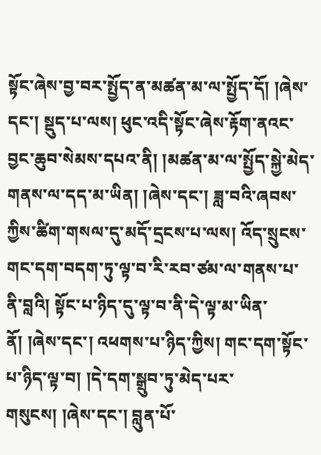སྟོང་ཞེས་བྱ་བར་སྤྱོད་ན་མཚན་མ་ལ་སྤྱོད་དོ། །ཞེས་དང་། སྡུད་པ་ལས། ཕུང་འདི་སྟོང་ཞེས་རྟོག་ནའང་བྱང་ཆུབ་སེམས་དཔའ་ནི། །མཚན་མ་ལ་སྤྱོད་སྐྱེ་མེད་གནས་ལ་དད་མ་ཡིན། །ཞེས་དང་། ཟླ་བའི་ཞབས་ཀྱིས་ཚིག་གསལ་དུ་མདོ་དྲངས་པ་ལས། འོད་སྲུངས་གང་དག་བདག་ཏུ་ལྟ་བ་རི་རབ་ཙམ་ལ་གནས་པ་ནི་བླའི། སྟོང་པ་ཉིད་དུ་ལྟ་བ་ནི་དེ་ལྟ་མ་ཡིན་ནོ། །ཞེས་དང་། འཕགས་པ་ཉིད་ཀྱིས། གང་དག་སྟོང་པ་ཉིད་ལྟ་བ། །དེ་དག་སྒྲུབ་ཏུ་མེད་པར་གསུངས། །ཞེས་དང་། བླུན་པོ་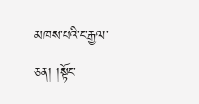མཁས་པའི་ང་རྒྱལ་ཅན། །སྟོང་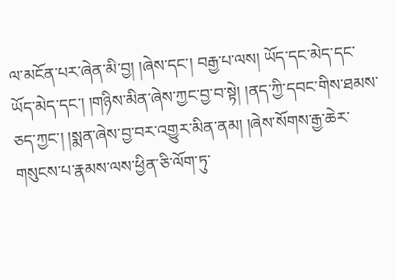ལ་མངོན་པར་ཞེན་མི་བྱ། །ཞེས་དང་། བརྒྱ་པ་ལས། ཡོད་དང་མེད་དང་ཡོད་མེད་དང་། །གཉིས་མིན་ཞེས་ཀྱང་བྱ་བ་སྟེ། །ནད་ཀྱི་དབང་གིས་ཐམས་ཅད་ཀྱང་། །སྨན་ཞེས་བྱ་བར་འགྱུར་མིན་ནམ། །ཞེས་སོགས་རྒྱ་ཆེར་གསུངས་པ་རྣམས་ལས་ཕྱིན་ཅི་ལོག་ཏུ་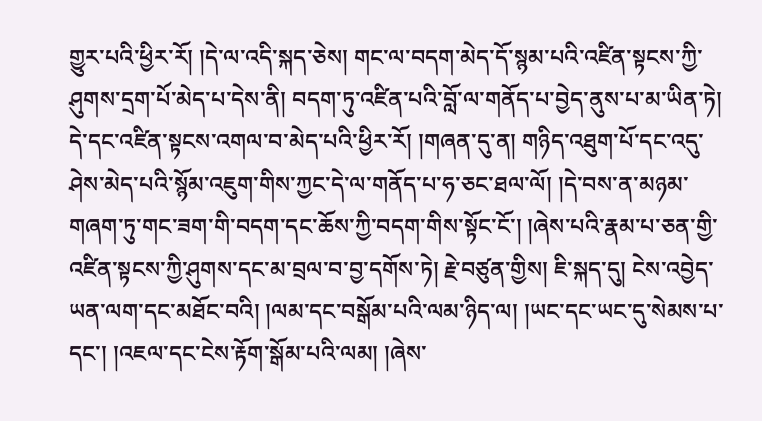གྱུར་པའི་ཕྱིར་རོ། །དེ་ལ་འདི་སྐད་ཅེས། གང་ལ་བདག་མེད་དོ་སྙམ་པའི་འཛིན་སྟངས་ཀྱི་ཤུགས་དྲག་པོ་མེད་པ་དེས་ནི། བདག་ཏུ་འཛིན་པའི་བློ་ལ་གནོད་པ་བྱེད་ནུས་པ་མ་ཡིན་ཏེ། དེ་དང་འཛིན་སྟངས་འགལ་བ་མེད་པའི་ཕྱིར་རོ། །གཞན་དུ་ན། གཉིད་འཐུག་པོ་དང་འདུ་ཤེས་མེད་པའི་སྙོམ་འཇུག་གིས་ཀྱང་དེ་ལ་གནོད་པ་ཧ་ཅང་ཐལ་ལོ། །དེ་བས་ན་མཉམ་གཞག་ཏུ་གང་ཟག་གི་བདག་དང་ཆོས་ཀྱི་བདག་གིས་སྟོང་ངོ་། །ཞེས་པའི་རྣམ་པ་ཅན་གྱི་འཛིན་སྟངས་ཀྱི་ཤུགས་དང་མ་བྲལ་བ་བྱ་དགོས་ཏེ། རྗེ་བཙུན་གྱིས། ཇི་སྐད་དུ། ངེས་འབྱེད་ཡན་ལག་དང་མཐོང་བའི། །ལམ་དང་བསྒོམ་པའི་ལམ་ཉིད་ལ། །ཡང་དང་ཡང་དུ་སེམས་པ་དང་། །འཇལ་དང་ངེས་རྟོག་སྒོམ་པའི་ལམ། །ཞེས་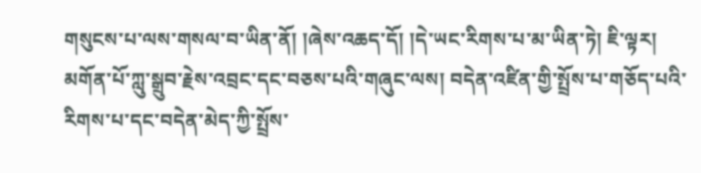གསུངས་པ་ལས་གསལ་བ་ཡིན་ནོ། །ཞེས་འཆད་དོ། །དེ་ཡང་རིགས་པ་མ་ཡིན་ཏེ། ཇི་ལྟར། མགོན་པོ་ཀླུ་སྒྲུབ་རྗེས་འབྲང་དང་བཅས་པའི་གཞུང་ལས། བདེན་འཛིན་གྱི་སྤྲོས་པ་གཅོད་པའི་རིགས་པ་དང་བདེན་མེད་ཀྱི་སྤྲོས་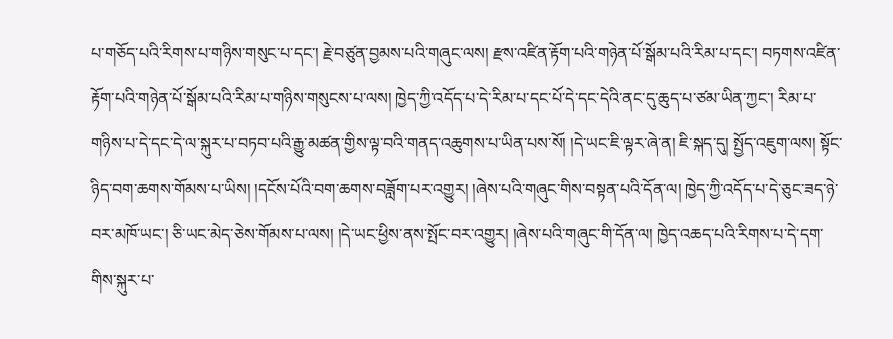པ་གཅོད་པའི་རིགས་པ་གཉིས་གསུང་པ་དང་། རྗེ་བཙུན་བྱམས་པའི་གཞུང་ལས། རྫས་འཛིན་རྟོག་པའི་གཉེན་པོ་སྒོམ་པའི་རིམ་པ་དང་། བཏགས་འཛིན་རྟོག་པའི་གཉེན་པོ་སྒོམ་པའི་རིམ་པ་གཉིས་གསུངས་པ་ལས། ཁྱེད་ཀྱི་འདོད་པ་དེ་རིམ་པ་དང་པོ་དེ་དང་དེའི་ནང་དུ་ཆུད་པ་ཙམ་ཡིན་ཀྱང་། རིམ་པ་གཉིས་པ་དེ་དང་དེ་ལ་སྐུར་པ་བཏབ་པའི་རྒྱུ་མཚན་གྱིས་ལྟ་བའི་གནད་འཆུགས་པ་ཡིན་པས་སོ། །དེ་ཡང་ཇི་ལྟར་ཞེ་ན། ཇི་སྐད་དུ། སྤྱོད་འཇུག་ལས། སྟོང་ཉིད་བག་ཆགས་གོམས་པ་ཡིས། །དངོས་པོའི་བག་ཆགས་བཟློག་པར་འགྱུར། །ཞེས་པའི་གཞུང་གིས་བསྟན་པའི་དོན་ལ། ཁྱེད་ཀྱི་འདོད་པ་དེ་ཅུང་ཟད་ཉེ་བར་མཁོ་ཡང་། ཅི་ཡང་མེད་ཅེས་གོམས་པ་ལས། །དེ་ཡང་ཕྱིས་ནས་སྤོང་བར་འགྱུར། །ཞེས་པའི་གཞུང་གི་དོན་ལ། ཁྱེད་འཆད་པའི་རིགས་པ་དེ་དག་གིས་སྐུར་པ་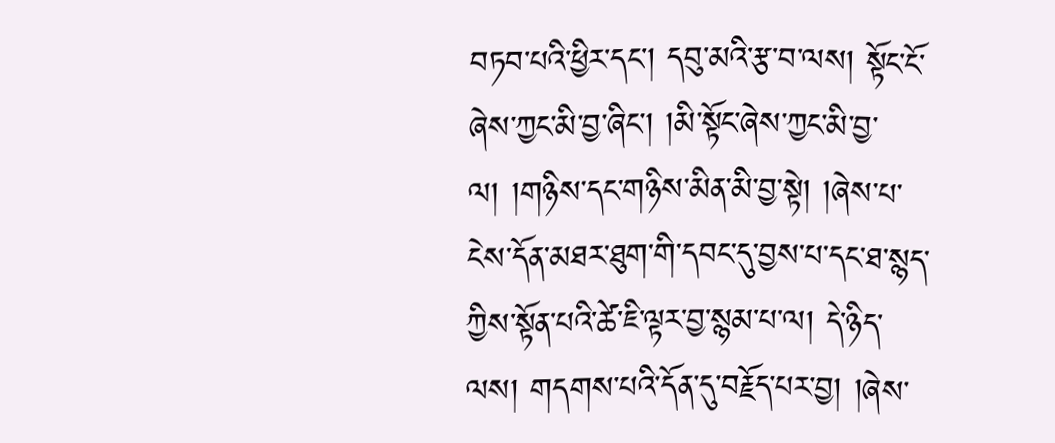བཏབ་པའི་ཕྱིར་དང་། དབུ་མའི་རྩ་བ་ལས། སྟོང་ངོ་ཞེས་ཀྱང་མི་བྱ་ཞིང་། །མི་སྟོང་ཞེས་ཀྱང་མི་བྱ་ལ། །གཉིས་དང་གཉིས་མིན་མི་བྱ་སྟེ། །ཞེས་པ་ངེས་དོན་མཐར་ཐུག་གི་དབང་དུ་བྱས་པ་དང་ཐ་སྙད་ཀྱིས་སྟོན་པའི་ཚེ་ཇི་ལྟར་བྱ་སྙམ་པ་ལ། དེ་ཉིད་ལས། གདགས་པའི་དོན་དུ་བརྗོད་པར་བྱ། །ཞེས་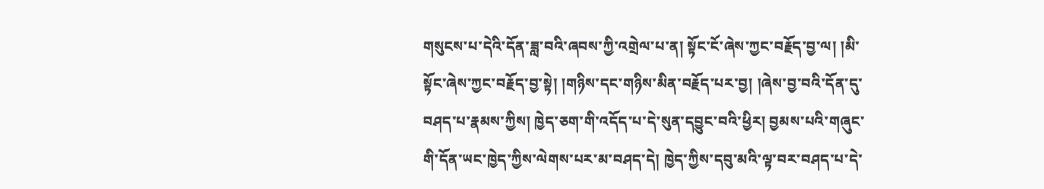གསུངས་པ་དེའི་དོན་ཟླ་བའི་ཞབས་ཀྱི་འགྲེལ་པ་ན། སྟོང་ངོ་ཞེས་ཀྱང་བརྗོད་བྱ་ལ། །མི་སྟོང་ཞེས་ཀྱང་བརྗོད་བྱ་སྟེ། །གཉིས་དང་གཉིས་མིན་བརྗོད་པར་བྱ། །ཞེས་བྱ་བའི་དོན་དུ་བཤད་པ་རྣམས་ཀྱིས། ཁྱེད་ཅག་གི་འདོད་པ་དེ་སུན་དབྱུང་བའི་ཕྱིར། བྱམས་པའི་གཞུང་གི་དོན་ཡང་ཁྱེད་ཀྱིས་ལེགས་པར་མ་བཤད་དེ། ཁྱེད་ཀྱིས་དབུ་མའི་ལྟ་བར་བཤད་པ་དེ་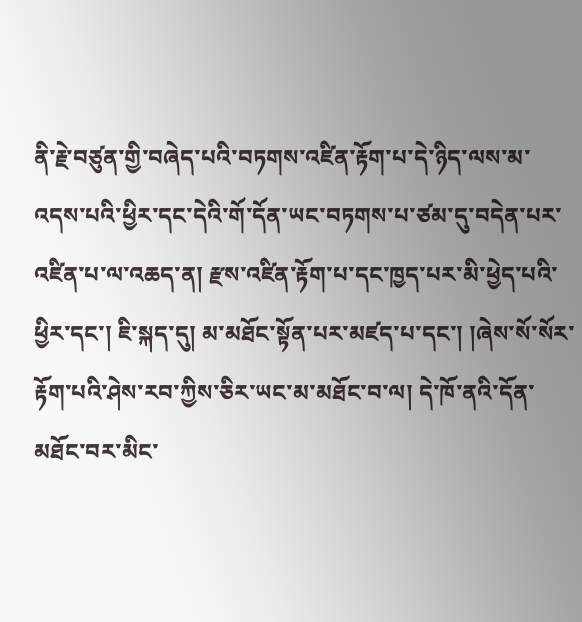ནི་རྗེ་བཙུན་གྱི་བཞེད་པའི་བཏགས་འཛིན་རྟོག་པ་དེ་ཉིད་ལས་མ་འདས་པའི་ཕྱིར་དང་དེའི་གོ་དོན་ཡང་བཏགས་པ་ཙམ་དུ་བདེན་པར་འཛིན་པ་ལ་འཆད་ན། རྫས་འཛིན་རྟོག་པ་དང་ཁྱད་པར་མི་ཕྱེད་པའི་ཕྱིར་དང་། ཇི་སྐད་དུ། མ་མཐོང་སྟོན་པར་མཛད་པ་དང་། །ཞེས་སོ་སོར་རྟོག་པའི་ཤེས་རབ་ཀྱིས་ཅིར་ཡང་མ་མཐོང་བ་ལ། དེ་ཁོ་ནའི་དོན་མཐོང་བར་མིང་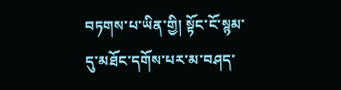བཏགས་པ་ཡིན་གྱི། སྟོང་ངོ་སྙམ་དུ་མཐོང་དགོས་པར་མ་བཤད་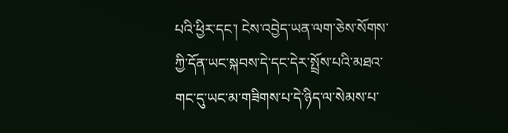པའི་ཕྱིར་དང་། ངེས་འབྱེད་ཡན་ལག་ཅེས་སོགས་ཀྱི་དོན་ཡང་སྐབས་དེ་དང་དེར་སྤྲོས་པའི་མཐའ་གང་དུ་ཡང་མ་གཟིགས་པ་དེ་ཉིད་ལ་སེམས་པ་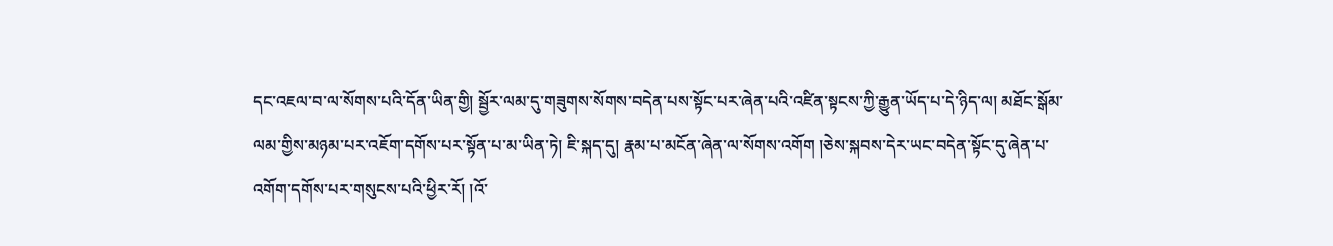དང་འཇལ་བ་ལ་སོགས་པའི་དོན་ཡིན་གྱི། སྦྱོར་ལམ་དུ་གཟུགས་སོགས་བདེན་པས་སྟོང་པར་ཞེན་པའི་འཛིན་སྟངས་ཀྱི་རྒྱུན་ཡོད་པ་དེ་ཉིད་ལ། མཐོང་སྒོམ་ལམ་གྱིས་མཉམ་པར་འཇོག་དགོས་པར་སྟོན་པ་མ་ཡིན་ཏེ། ཇི་སྐད་དུ། རྣམ་པ་མངོན་ཞེན་ལ་སོགས་འགོག །ཅེས་སྐབས་དེར་ཡང་བདེན་སྟོང་དུ་ཞེན་པ་འགོག་དགོས་པར་གསུངས་པའི་ཕྱིར་རོ། །འོ་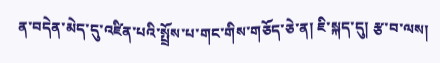ན་བདེན་མེད་དུ་འཛིན་པའི་སྤྲོས་པ་གང་གིས་གཅོད་ཅེ་ན། ཇི་སྐད་དུ། རྩ་བ་ལས།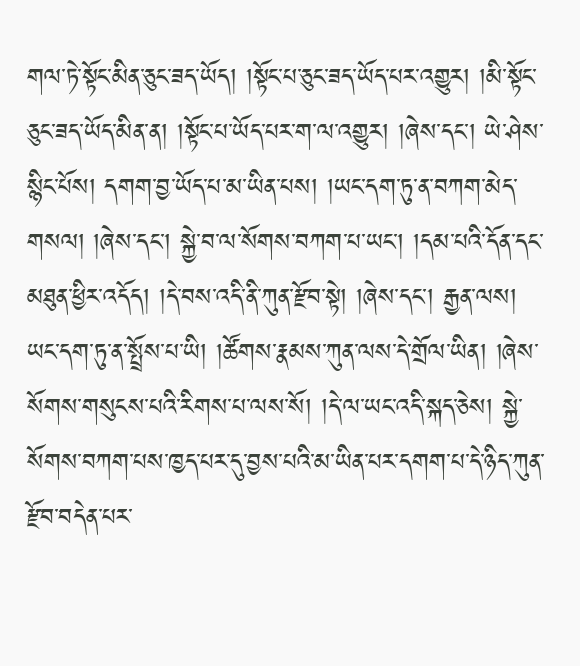གལ་ཏེ་སྟོང་མིན་ཅུང་ཟད་ཡོད། །སྟོང་པ་ཅུང་ཟད་ཡོད་པར་འགྱུར། །མི་སྟོང་ཅུང་ཟད་ཡོད་མིན་ན། །སྟོང་པ་ཡོད་པར་ག་ལ་འགྱུར། །ཞེས་དང་། ཡེ་ཤེས་སྙིང་པོས། དགག་བྱ་ཡོད་པ་མ་ཡིན་པས། །ཡང་དག་ཏུ་ན་བཀག་མེད་གསལ། །ཞེས་དང་། སྐྱེ་བ་ལ་སོགས་བཀག་པ་ཡང་། །དམ་པའི་དོན་དང་མཐུན་ཕྱིར་འདོད། །དེ་བས་འདི་ནི་ཀུན་རྫོབ་སྟེ། །ཞེས་དང་། རྒྱན་ལས། ཡང་དག་ཏུ་ན་སྤྲོས་པ་ཡི། །ཚོགས་རྣམས་ཀུན་ལས་དེ་གྲོལ་ཡིན། །ཞེས་སོགས་གསུངས་པའི་རིགས་པ་ལས་སོ། །དེ་ལ་ཡང་འདི་སྐད་ཅེས། སྐྱེ་སོགས་བཀག་པས་ཁྱད་པར་དུ་བྱས་པའི་མ་ཡིན་པར་དགག་པ་དེ་ཉིད་ཀུན་རྫོབ་བདེན་པར་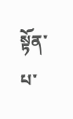སྟོན་པ་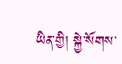ཡིན་གྱི། སྐྱེ་སོགས་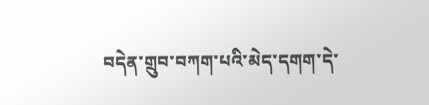བདེན་གྲུབ་བཀག་པའི་མེད་དགག་དེ་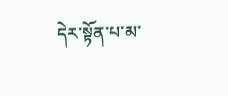དེར་སྟོན་པ་མ་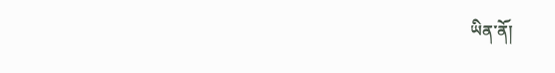ཡིན་ནོ།